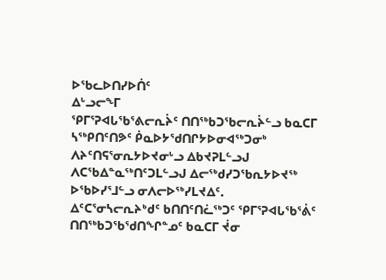ᐅᖃᓚᐅᑎᓯᐅᑏᑦ
ᐃᒡᓗᓕᖕᒥ
ᕿᒥᕐᕈᐊᒐᖃᕐᕕᓕᕆᔩᑦ ᑎᑎᖅᑲᑐᖃᓕᕆᔩᓪᓗ ᑲᓇᑕᒥ ᓴᖅᑭᑎᑦᑎᕗᑦ ᑮᓇᐅᔭᖁᑎᒋᔭᐅᓂᐊᖅᑐᓂᒃ ᐱᔨᑦᑎᕋᕐᓂᕆᔭᐅᔪᓂᒡᓗ ᐃᑲᔪᕈᒪᓪᓗᒍ ᐱᑕᖃᐃᓐᓇᖅᑎᑦᑐᒪᓪᓗᒍ ᐃᓕᖅᑯᓯᑐᖃᕆᔭᐅᔪᖅ ᐅᖃᐅᓯᕐᒧᓪᓗ ᓂᐱᓕᐅᖅᓯᒪᔪᐃᑦ.
ᐃᑦᑕᕐᓂᓴᓕᕆᔨᒃᑯᑦ ᑲᑎᑎᑦᑎᓛᖅᑐᑦ ᕿᒥᕐᕈᐊᒐᖃᕐᕖᑦ ᑎᑎᖅᑲᑐᖃᖁᑎᖏᓐᓄᑦ ᑲᓇᑕᒥ ᔫᓂ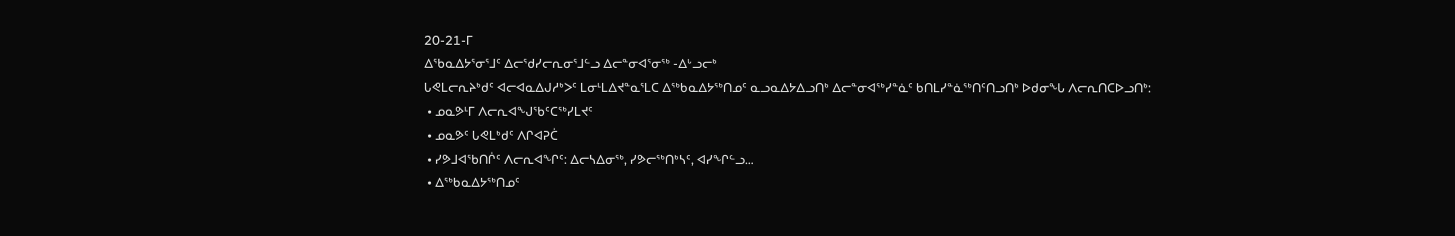20-21-ᒥ
ᐃᖃᓇᐃᔭᕐᓂᕐᒧᑦ ᐃᓕᖁᓯᓕᕆᓂᕐᒧᓪᓗ ᐃᓕᓐᓂᐊᕐᓂᖅ -ᐃᒡᓗᓕᒃ
ᒐᕙᒪᓕᕆᔨᒃᑯᑦ ᐊᓕᐊᓇᐃᒍᓱᒃᐳᑦ ᒪᓂᒻᒪᐃᔪᓐᓇᕐᒪᑕ ᐃᖅᑲᓇᐃᔭᖅᑎᓄᑦ ᓇᓗᓇᐃᔭᐃᓗᑎᒃ ᐃᓕᓐᓂᐊᖅᓯᓐᓈᑦ ᑲᑎᒪᓯᓐᓈᖅᑎᑦᑎᓗᑎᒃ ᐅᑯᓂᖓ ᐱᓕᕆᑎᑕᐅᓗᑎᒃ:
 • ᓄᓇᕗᒻᒥ ᐱᓕᕆᐊᖑᖃᑦᑕᖅᓯᒪᔪᑦ
 • ᓄᓇᕗᑦ ᒐᕙᒪᒃᑯᑦ ᐱᒋᐊᕈᑖ
 • ᓯᕗᒧᐊᖃᑎᒌᑦ ᐱᓕᕆᐊᖏᑦ: ᐃᓕᓴᐃᓂᖅ, ᓯᕗᓕᖅᑎᒃᓴᑦ, ᐊᓯᖏᓪᓗ…
 • ᐃᖅᑲᓇᐃᔭᖅᑎᓄᑦ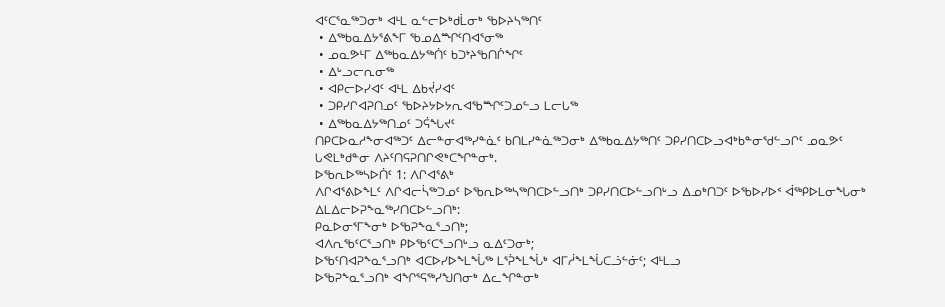ᐊᑦᑕᕐᓇᖅᑐᓂᒃ ᐊᒻᒪ ᓇᓪᓕᐅᒃᑯᒫᓂᒃ ᖃᐅᔨᓴᖅᑎᑦ
 • ᐃᖅᑲᓇᐃᔭᕐᕕᖕᒥ ᖃᓄᐃᙱᑦᑎᐊᕐᓂᖅ
 • ᓄᓇᕗᒻᒥ ᐃᖅᑲᓇᐃᔭᖅᑏᑦ ᑲᑐᔾᔨᖃᑎᒌᖏᑦ
 • ᐃᒡᓗᓕᕆᓂᖅ
 • ᐊᑭᓕᐅᓯᐊᑦ ᐊᒻᒪ ᐃᑲᔫᓯᐊᑦ
 • ᑐᑭᓯᒋᐊᕈᑎᓄᑦ ᖃᐅᔨᔭᐅᔭᕆᐊᖃᙱᑦᑐᓄᓪᓗ ᒪᓕᒐᖅ
 • ᐃᖅᑲᓇᐃᔭᖅᑎᓄᑦ ᑐᕌᖓᔪᑦ
ᑎᑭᑕᐅᓇᓱᖕᓂᐊᖅᑐᑦ ᐃᓕᓐᓂᐊᖅᓯᓐᓈᑦ ᑲᑎᒪᓯᓐᓈᖅᑐᓂᒃ ᐃᖅᑲᓇᐃᔭᖅᑎᑦ ᑐᑭᓯᑎᑕᐅᓗᐊᒃᑲᓐᓂᖁᓪᓗᒋᑦ ᓄᓇᕗᑦ ᒐᕙᒪᒃᑯᓐᓂ ᐱᔨᑦᑎᕋᕈᑎᒋᕙᒃᑕᖏᓐᓂᒃ.
ᐅᖃᕆᐅᖅᓴᐅᑏᑦ 1: ᐱᒋᐊᕐᕕᒃ
ᐱᒋᐊᕐᕕᐅᖕᒪᑦ ᐱᒋᐊᓕᓵᖅᑐᓄᑦ ᐅᖃᕆᐅᖅᓴᖅᑎᑕᐅᓪᓗᑎᒃ ᑐᑭᓯᑎᑕᐅᓪᓗᑎᒡᓗ ᐃᓄᒃᑎᑐᑦ ᐅᖃᐅᓯᐅᑉ ᐋᖅᑭᐅᒪᓂᖓᓂᒃ ᐃᒪᐃᓕᐅᕈᖕᓇᖅᓯᑎᑕᐅᓪᓗᑎᒃ:
ᑭᓇᐅᓂᕐᒥᖕᓂᒃ ᐅᖃᕈᖕᓇᕐᓗᑎᒃ;
ᐊᐱᕆᖃᑦᑕᕐᓗᑎᒃ ᑭᐅᖃᑦᑕᕐᓗᑎᒡᓗ ᓇᐃᑦᑐᓂᒃ;
ᐅᖃᑦᑎᐊᕈᖕᓇᕐᓗᑎᒃ ᐊᑕᐅᓯᐅᖕᒪᖔᖅ ᒪᕐᕉᖕᒪᖔᒃ ᐊᒥᓲᖕᒪᖔᑕᓘᓪᓃᑦ; ᐊᒻᒪᓗ
ᐅᖃᕈᖕᓇᕐᓗᑎᒃ ᐊᖏᕐᕋᖅᓯᖑᑎᓂᒃ ᐃᓚᖏᓐᓂᒃ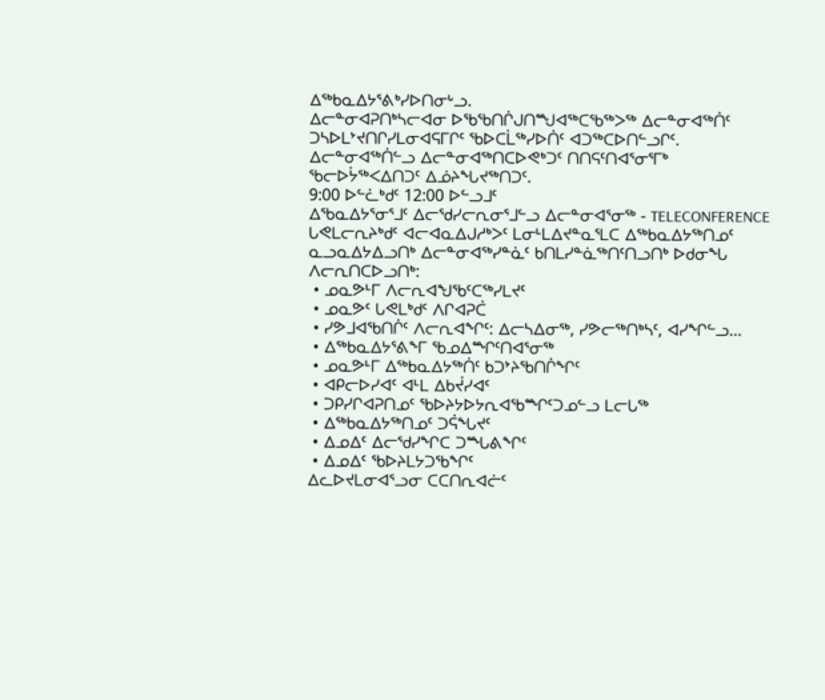ᐃᖅᑲᓇᐃᔭᕐᕕᒃᓯᐅᑎᓂᒡᓗ.
ᐃᓕᓐᓂᐊᕈᑎᒃᓴᓕᐊᓂ ᐅᖃᖃᑎᒌᒍᑎᙳᐊᖅᑕᖃᖅᐳᖅ ᐃᓕᓐᓂᐊᖅᑏᑦ ᑐᓴᐅᒪᔾᔪᑎᒋᓯᒪᓂᐊᕋᒥᒋᑦ ᖃᐅᑕᒫᖅᓯᐅᑏᑦ ᐊᑐᖅᑕᐅᑎᓪᓗᒋᑦ. ᐃᓕᓐᓂᐊᖅᑏᓪᓗ ᐃᓕᓐᓂᐊᖅᑎᑕᐅᕙᒃᑐᑦ ᑎᑎᕋᑦᑎᐊᕐᓂᕐᒥᒃ  ᖃᓕᐅᔮᖅᐸᐃᑎᑐᑦ ᐃᓅᔨᖓᔪᖅᑎᑐᑦ.
9:00 ᐅᓪᓛᒃᑯᑦ 12:00 ᐅᓪᓗᒧᑦ
ᐃᖃᓇᐃᔭᕐᓂᕐᒧᑦ ᐃᓕᖁᓯᓕᕆᓂᕐᒧᓪᓗ ᐃᓕᓐᓂᐊᕐᓂᖅ - TELECONFERENCE
ᒐᕙᒪᓕᕆᔨᒃᑯᑦ ᐊᓕᐊᓇᐃᒍᓱᒃᐳᑦ ᒪᓂᒻᒪᐃᔪᓐᓇᕐᒪᑕ ᐃᖅᑲᓇᐃᔭᖅᑎᓄᑦ ᓇᓗᓇᐃᔭᐃᓗᑎᒃ ᐃᓕᓐᓂᐊᖅᓯᓐᓈᑦ ᑲᑎᒪᓯᓐᓈᖅᑎᑦᑎᓗᑎᒃ ᐅᑯᓂᖓ ᐱᓕᕆᑎᑕᐅᓗᑎᒃ:
 • ᓄᓇᕗᒻᒥ ᐱᓕᕆᐊᖑᖃᑦᑕᖅᓯᒪᔪᑦ
 • ᓄᓇᕗᑦ ᒐᕙᒪᒃᑯᑦ ᐱᒋᐊᕈᑖ
 • ᓯᕗᒧᐊᖃᑎᒌᑦ ᐱᓕᕆᐊᖏᑦ: ᐃᓕᓴᐃᓂᖅ, ᓯᕗᓕᖅᑎᒃᓴᑦ, ᐊᓯᖏᓪᓗ…
 • ᐃᖅᑲᓇᐃᔭᕐᕕᖕᒥ ᖃᓄᐃᙱᑦᑎᐊᕐᓂᖅ
 • ᓄᓇᕗᒻᒥ ᐃᖅᑲᓇᐃᔭᖅᑏᑦ ᑲᑐᔾᔨᖃᑎᒌᖏᑦ
 • ᐊᑭᓕᐅᓯᐊᑦ ᐊᒻᒪ ᐃᑲᔫᓯᐊᑦ
 • ᑐᑭᓯᒋᐊᕈᑎᓄᑦ ᖃᐅᔨᔭᐅᔭᕆᐊᖃᙱᑦᑐᓄᓪᓗ ᒪᓕᒐᖅ
 • ᐃᖅᑲᓇᐃᔭᖅᑎᓄᑦ ᑐᕌᖓᔪᑦ
 • ᐃᓄᐃᑦ ᐃᓕᖁᓯᖏᑕ ᑐᙵᕕᖏᑦ
 • ᐃᓄᐃᑦ ᖃᐅᔨᒪᔭᑐᖃᖏᑦ
ᐃᓚᐅᔪᒪᓂᐊᕐᓗᓂ ᑕᑕᑎᕆᐊᓖᑦ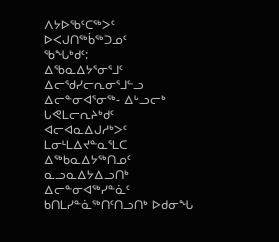ᐱᔭᐅᖃᑦᑕᖅᐳᑦ ᐅᐸᒍᑎᖅᑳᖅᑐᓄᑦ
ᖃᖓᒃᑯᑦ:
ᐃᖃᓇᐃᔭᕐᓂᕐᒧᑦ ᐃᓕᖁᓯᓕᕆᓂᕐᒧᓪᓗ ᐃᓕᓐᓂᐊᕐᓂᖅ- ᐃᒡᓗᓕᒃ
ᒐᕙᒪᓕᕆᔨᒃᑯᑦ ᐊᓕᐊᓇᐃᒍᓱᒃᐳᑦ ᒪᓂᒻᒪᐃᔪᓐᓇᕐᒪᑕ ᐃᖅᑲᓇᐃᔭᖅᑎᓄᑦ ᓇᓗᓇᐃᔭᐃᓗᑎᒃ ᐃᓕᓐᓂᐊᖅᓯᓐᓈᑦ ᑲᑎᒪᓯᓐᓈᖅᑎᑦᑎᓗᑎᒃ ᐅᑯᓂᖓ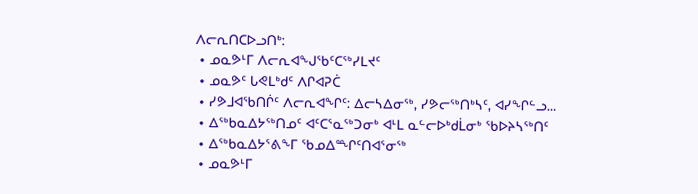ᐱᓕᕆᑎᑕᐅᓗᑎᒃ:
 • ᓄᓇᕗᒻᒥ ᐱᓕᕆᐊᖑᖃᑦᑕᖅᓯᒪᔪᑦ
 • ᓄᓇᕗᑦ ᒐᕙᒪᒃᑯᑦ ᐱᒋᐊᕈᑖ
 • ᓯᕗᒧᐊᖃᑎᒌᑦ ᐱᓕᕆᐊᖏᑦ: ᐃᓕᓴᐃᓂᖅ, ᓯᕗᓕᖅᑎᒃᓴᑦ, ᐊᓯᖏᓪᓗ…
 • ᐃᖅᑲᓇᐃᔭᖅᑎᓄᑦ ᐊᑦᑕᕐᓇᖅᑐᓂᒃ ᐊᒻᒪ ᓇᓪᓕᐅᒃᑯᒫᓂᒃ ᖃᐅᔨᓴᖅᑎᑦ
 • ᐃᖅᑲᓇᐃᔭᕐᕕᖕᒥ ᖃᓄᐃᙱᑦᑎᐊᕐᓂᖅ
 • ᓄᓇᕗᒻᒥ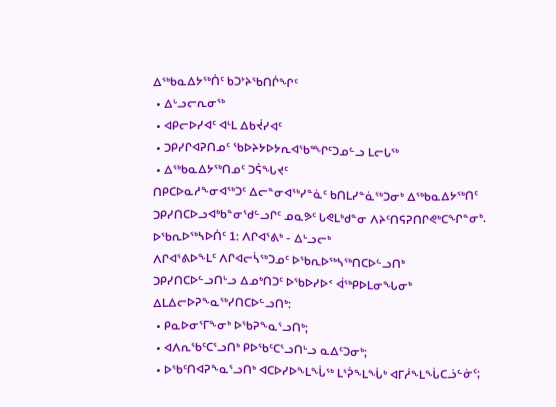ᐃᖅᑲᓇᐃᔭᖅᑏᑦ ᑲᑐᔾᔨᖃᑎᒌᖏᑦ
 • ᐃᒡᓗᓕᕆᓂᖅ
 • ᐊᑭᓕᐅᓯᐊᑦ ᐊᒻᒪ ᐃᑲᔫᓯᐊᑦ
 • ᑐᑭᓯᒋᐊᕈᑎᓄᑦ ᖃᐅᔨᔭᐅᔭᕆᐊᖃᙱᑦᑐᓄᓪᓗ ᒪᓕᒐᖅ
 • ᐃᖅᑲᓇᐃᔭᖅᑎᓄᑦ ᑐᕌᖓᔪᑦ
ᑎᑭᑕᐅᓇᓱᖕᓂᐊᖅᑐᑦ ᐃᓕᓐᓂᐊᖅᓯᓐᓈᑦ ᑲᑎᒪᓯᓐᓈᖅᑐᓂᒃ ᐃᖅᑲᓇᐃᔭᖅᑎᑦ ᑐᑭᓯᑎᑕᐅᓗᐊᒃᑲᓐᓂᖁᓪᓗᒋᑦ ᓄᓇᕗᑦ ᒐᕙᒪᒃᑯᓐᓂ ᐱᔨᑦᑎᕋᕈᑎᒋᕙᒃᑕᖏᓐᓂᒃ.
ᐅᖃᕆᐅᖅᓴᐅᑏᑦ 1: ᐱᒋᐊᕐᕕᒃ - ᐃᒡᓗᓕᒃ
ᐱᒋᐊᕐᕕᐅᖕᒪᑦ ᐱᒋᐊᓕᓵᖅᑐᓄᑦ ᐅᖃᕆᐅᖅᓴᖅᑎᑕᐅᓪᓗᑎᒃ ᑐᑭᓯᑎᑕᐅᓪᓗᑎᒡᓗ ᐃᓄᒃᑎᑐᑦ ᐅᖃᐅᓯᐅᑉ ᐋᖅᑭᐅᒪᓂᖓᓂᒃ ᐃᒪᐃᓕᐅᕈᖕᓇᖅᓯᑎᑕᐅᓪᓗᑎᒃ:
 • ᑭᓇᐅᓂᕐᒥᖕᓂᒃ ᐅᖃᕈᖕᓇᕐᓗᑎᒃ;
 • ᐊᐱᕆᖃᑦᑕᕐᓗᑎᒃ ᑭᐅᖃᑦᑕᕐᓗᑎᒡᓗ ᓇᐃᑦᑐᓂᒃ;
 • ᐅᖃᑦᑎᐊᕈᖕᓇᕐᓗᑎᒃ ᐊᑕᐅᓯᐅᖕᒪᖔᖅ ᒪᕐᕉᖕᒪᖔᒃ ᐊᒥᓲᖕᒪᖔᑕᓘᓪᓃᑦ;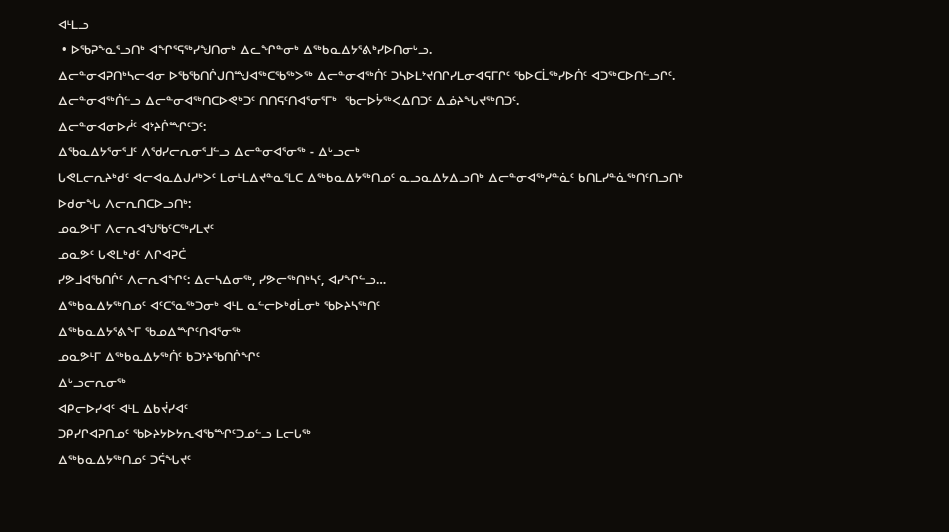ᐊᒻᒪᓗ
 • ᐅᖃᕈᖕᓇᕐᓗᑎᒃ ᐊᖏᕐᕋᖅᓯᖑᑎᓂᒃ ᐃᓚᖏᓐᓂᒃ ᐃᖅᑲᓇᐃᔭᕐᕕᒃᓯᐅᑎᓂᒡᓗ.
ᐃᓕᓐᓂᐊᕈᑎᒃᓴᓕᐊᓂ ᐅᖃᖃᑎᒌᒍᑎᙳᐊᖅᑕᖃᖅᐳᖅ ᐃᓕᓐᓂᐊᖅᑏᑦ ᑐᓴᐅᒪᔾᔪᑎᒋᓯᒪᓂᐊᕋᒥᒋᑦ ᖃᐅᑕᒫᖅᓯᐅᑏᑦ ᐊᑐᖅᑕᐅᑎᓪᓗᒋᑦ. ᐃᓕᓐᓂᐊᖅᑏᓪᓗ ᐃᓕᓐᓂᐊᖅᑎᑕᐅᕙᒃᑐᑦ ᑎᑎᕋᑦᑎᐊᕐᓂᕐᒥᒃ  ᖃᓕᐅᔮᖅᐸᐃᑎᑐᑦ ᐃᓅᔨᖓᔪᖅᑎᑐᑦ.
ᐃᓕᓐᓂᐊᓂᐅᓲᑦ ᐊᔾᔨᒌᙱᑦᑐᑦ:
ᐃᖃᓇᐃᔭᕐᓂᕐᒧᑦ ᐱᖁᓯᓕᕆᓂᕐᒧᓪᓗ ᐃᓕᓐᓂᐊᕐᓂᖅ - ᐃᒡᓗᓕᒃ
ᒐᕙᒪᓕᕆᔨᒃᑯᑦ ᐊᓕᐊᓇᐃᒍᓱᒃᐳᑦ ᒪᓂᒻᒪᐃᔪᓐᓇᕐᒪᑕ ᐃᖅᑲᓇᐃᔭᖅᑎᓄᑦ ᓇᓗᓇᐃᔭᐃᓗᑎᒃ ᐃᓕᓐᓂᐊᖅᓯᓐᓈᑦ ᑲᑎᒪᓯᓐᓈᖅᑎᑦᑎᓗᑎᒃ ᐅᑯᓂᖓ ᐱᓕᕆᑎᑕᐅᓗᑎᒃ:
ᓄᓇᕗᒻᒥ ᐱᓕᕆᐊᖑᖃᑦᑕᖅᓯᒪᔪᑦ
ᓄᓇᕗᑦ ᒐᕙᒪᒃᑯᑦ ᐱᒋᐊᕈᑖ
ᓯᕗᒧᐊᖃᑎᒌᑦ ᐱᓕᕆᐊᖏᑦ: ᐃᓕᓴᐃᓂᖅ, ᓯᕗᓕᖅᑎᒃᓴᑦ, ᐊᓯᖏᓪᓗ…
ᐃᖅᑲᓇᐃᔭᖅᑎᓄᑦ ᐊᑦᑕᕐᓇᖅᑐᓂᒃ ᐊᒻᒪ ᓇᓪᓕᐅᒃᑯᒫᓂᒃ ᖃᐅᔨᓴᖅᑎᑦ
ᐃᖅᑲᓇᐃᔭᕐᕕᖕᒥ ᖃᓄᐃᙱᑦᑎᐊᕐᓂᖅ
ᓄᓇᕗᒻᒥ ᐃᖅᑲᓇᐃᔭᖅᑏᑦ ᑲᑐᔾᔨᖃᑎᒌᖏᑦ
ᐃᒡᓗᓕᕆᓂᖅ
ᐊᑭᓕᐅᓯᐊᑦ ᐊᒻᒪ ᐃᑲᔫᓯᐊᑦ
ᑐᑭᓯᒋᐊᕈᑎᓄᑦ ᖃᐅᔨᔭᐅᔭᕆᐊᖃᙱᑦᑐᓄᓪᓗ ᒪᓕᒐᖅ
ᐃᖅᑲᓇᐃᔭᖅᑎᓄᑦ ᑐᕌᖓᔪᑦ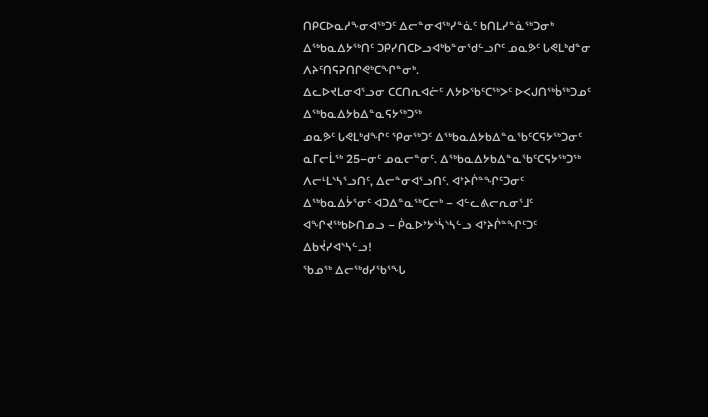ᑎᑭᑕᐅᓇᓱᖕᓂᐊᖅᑐᑦ ᐃᓕᓐᓂᐊᖅᓯᓐᓈᑦ ᑲᑎᒪᓯᓐᓈᖅᑐᓂᒃ ᐃᖅᑲᓇᐃᔭᖅᑎᑦ ᑐᑭᓯᑎᑕᐅᓗᐊᒃᑲᓐᓂᖁᓪᓗᒋᑦ ᓄᓇᕗᑦ ᒐᕙᒪᒃᑯᓐᓂ ᐱᔨᑦᑎᕋᕈᑎᒋᕙᒃᑕᖏᓐᓂᒃ.
ᐃᓚᐅᔪᒪᓂᐊᕐᓗᓂ ᑕᑕᑎᕆᐊᓖᑦ ᐱᔭᐅᖃᑦᑕᖅᐳᑦ ᐅᐸᒍᑎᖅᑳᖅᑐᓄᑦ
ᐃᖅᑲᓇᐃᔭᑲᐃᓐᓇᕋᔭᖅᑐᖅ
ᓄᓇᕗᑦ ᒐᕙᒪᒃᑯᖏᑦ ᕿᓂᖅᑐᑦ ᐃᖅᑲᓇᐃᔭᑲᐃᓐᓇᖃᑦᑕᕋᔭᖅᑐᓂᑦ ᓇᒥᓕᒫᖅ 25−ᓂᑦ ᓄᓇᓕᓐᓂᑦ. ᐃᖅᑲᓇᐃᔭᑲᐃᓐᓇᖃᑦᑕᕋᔭᖅᑐᖅ ᐱᓕᒻᒪᔅᓴᕐᓗᑎᑦ, ᐃᓕᓐᓂᐊᕐᓗᑎᑦ. ᐊᔾᔨᒌᓐᖏᑦᑐᓂᑦ ᐃᖅᑲᓇᐃᔮᕐᓂᑦ ᐊᑐᐃᓐᓇᖅᑕᓕᒃ − ᐊᓪᓚᕕᓕᕆᓂᕐᒧᑦ ᐊᖏᔪᖅᑲᐅᑎᓄᓗ − ᑮᓇᐅᔾᔭᔅᓵᔅᓴᓪᓗ ᐊᔾᔨᒌᓐᖏᑦᑐᑦ ᐃᑲᔫᓯᐊᔅᓴᓪᓗ!
ᖃᓄᖅ ᐃᓕᖅᑯᓯᖃᕐᖓ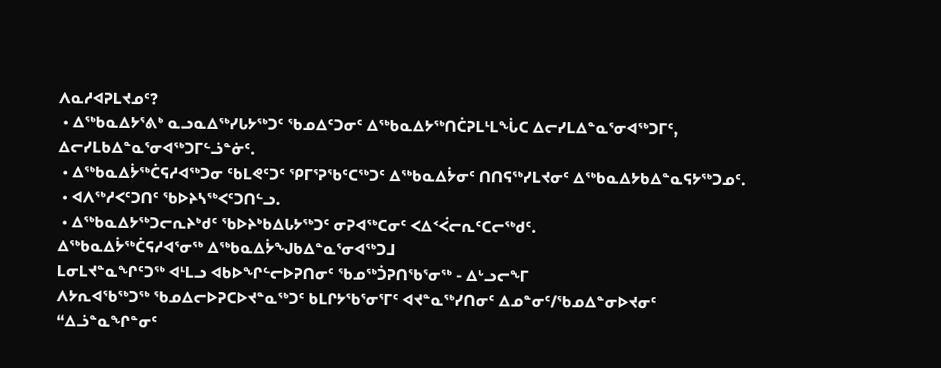ᐱᓇᓱᐊᕈᒪᔪᓄᑦ?
 • ᐃᖅᑲᓇᐃᔭᕐᕕᒃ ᓇᓗᓇᐃᖅᓯᒐᔭᖅᑐᑦ ᖃᓄᐃᑦᑐᓂᑦ ᐃᖅᑲᓇᐃᔭᖅᑎᑖᕈᒪᒻᒪᖔᑕ ᐃᓕᓯᒪᐃᓐᓇᕐᓂᐊᖅᑐᒥᑦ, ᐃᓕᓯᒪᑲᐃᓐᓇᕐᓂᐊᖅᑐᒥᓪᓘᓐᓃᑦ.
 • ᐃᖅᑲᓇᐃᔮᖅᑖᕋᓱᐊᖅᑐᓂ ᑦᑲᒪᕙᑦᑐᑦ ᕿᒥᕐᕈᖃᑦᑕᖅᑐᑦ ᐃᖅᑲᓇᐃᔮᓂᑦ ᑎᑎᕋᖅᓯᒪᔪᓂᑦ ᐃᖅᑲᓇᐃᔭᑲᐃᓐᓇᕋᔭᖅᑐᓄᑦ.
 • ᐊᐱᖅᓱᐸᑦᑐᑎᑦ ᖃᐅᔨᓴᖅᐸᑦᑐᑎᓪᓗ.
 • ᐃᖅᑲᓇᐃᔭᖅᑐᓕᕆᔨᒃᑯᑦ ᖃᐅᔨᒃᑲᐃᒐᔭᖅᑐᑦ ᓂᕈᐊᖅᑕᓂᑦ ᐸᐃᑉᐹᓕᕆᑦᑕᓕᖅᑯᑦ.
ᐃᖅᑲᓇᐃᔮᖅᑖᕋᓱᐊᕐᓂᖅ ᐃᖅᑲᓇᐃᔮᖑᑲᐃᓐᓇᕐᓂᐊᖅᑐᒧ
ᒪᓂᒪᔪᓐᓇᖏᑦᑐᖅ ᐊᒻᒪᓗ ᐊᑲᐅᖏᓪᓕᐅᕈᑎᓂᑦ ᖃᓄᖅᑑᕈᑎᖃᕐᓂᖅ - ᐃᒡᓗᓕᖕᒥ
ᐱᔭᕆᐊᖃᖅᑐᖅ ᖃᓄᐃᓕᐅᕈᑕᐅᔪᓐᓇᖅᑐᑦ ᑲᒪᒋᔭᖃᕐᓂᕐᒥᑦ ᐊᔪᓐᓇᖅᓯᑎᓂᑦ ᐃᓄᓐᓂᑦ/ᖃᓄᐃᓐᓂᐅᔪᓂᑦ
“ᐃᓘᓐᓇᖏᓐᓂᑦ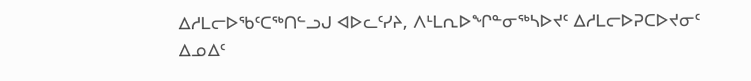ᐃᓱᒪᓕᐅᖃᑦᑕᖅᑎᓪᓗᒍ ᐊᐅᓚᑦᓯᔨ, ᐱᒻᒪᕆᐅᖏᓐᓂᖅᓴᐅᔪᑦ ᐃᓱᒪᓕᐅᕈᑕᐅᔪᓂᑦ ᐃᓄᐃᑦ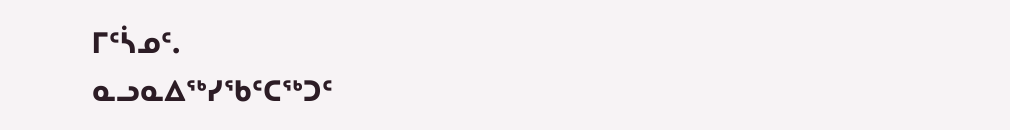ᒥᑦᓵᓄᑦ.
ᓇᓗᓇᐃᖅᓯᖃᑦᑕᖅᑐᑦ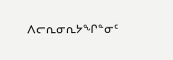ᐱᓕᕆᓂᕆᔭᖏᓐᓂᑦ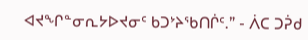ᐊᔪᖏᓐᓂᕆᔭᐅᔪᓂᑦ ᑲᑐᔾᔨᖃᑎᒌᑦ.” - ᐲᑕ ᑐᕉᑯ